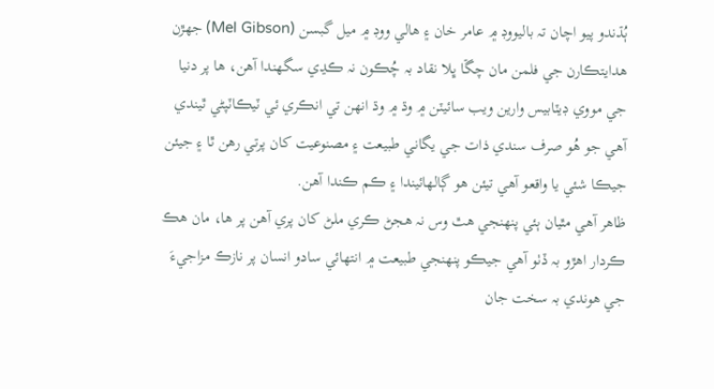ٻُڌندو پيو اچان تہ باليووڊ ۾ عامر خان ۽ ھالي ووڊ ۾ ميل گبسن (Mel Gibson) جھڙن ھدايتڪارن جي فلمن مان چڱا ڀلا نقاد بہ چُڪون نہ ڪڍي سگهندا آھن، ھا پر دنيا جي مووي ڊيٽابيس وارين ويب سائيٽن ۾ وڌ ۾ وڌ انهن تي انڪري ئي ٽيڪاٽپڻي ٿيندي آھي جو ھُو صرف سندي ذات جي يگاني طبيعت ۽ مصنوعيت کان پرتي رھن ٿا ۽ جيئن جيڪا شئي يا واقعو آھي تيئن ھو ڳالهائيندا ۽ ڪم ڪندا آھن.
ظاھر آھي مٿيان ٻئي پنھنجي ھٿ وس نہ ھجڻ ڪري ملڻ کان پري آھن پر ھا، مان ھڪ ڪردار اھڙو بہ ڏٺو آھي جيڪو پنھنجي طبيعت ۾ انتھائي سادو انسان پر نازڪ مزاجيءَ جي ھوندي بہ سخت جان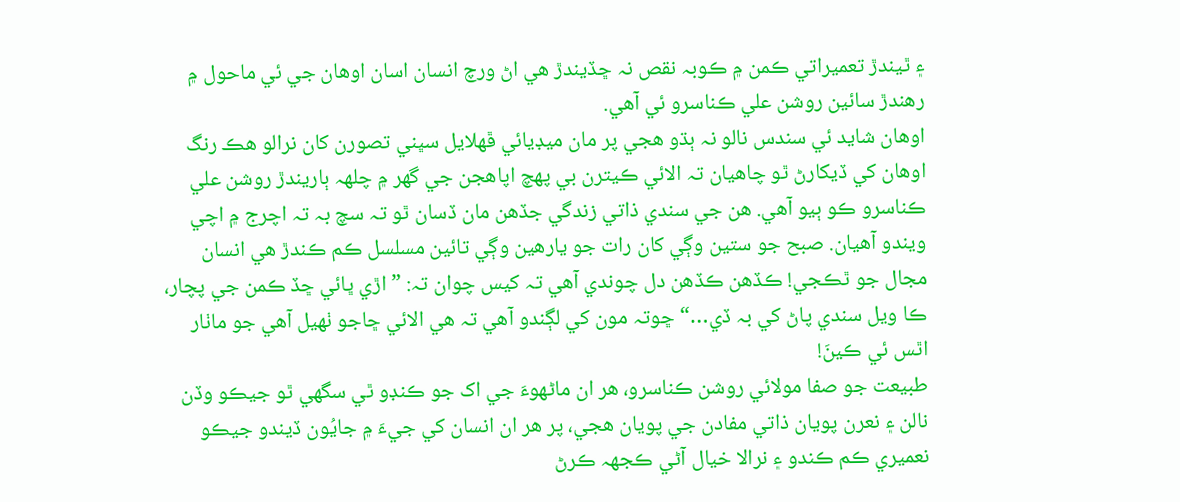۽ ٿيندڙ تعميراتي ڪمن ۾ ڪوبہ نقص نہ ڇڏيندڙ ھي اڻ ورچ انسان اسان اوھان جي ئي ماحول ۾ رھندڙ سائين روشن علي ڪناسرو ئي آھي.
اوھان شايد ئي سندس نالو نہ ٻڌو ھجي پر مان ميڊيائي ڦھلايل سڀني تصورن کان نرالو ھڪ رنگ اوھان کي ڏيکارڻ ٿو چاھيان تہ الائي ڪيترن بي پھچ اپاھجن جي گهر ۾ چلهہ ٻاريندڙ روشن علي ڪناسرو ڪو ٻيو آھي. ھن جي سندي ذاتي زندگي جڏھن مان ڏسان ٿو تہ سچ بہ تہ اچرج ۾ اچي ويندو آھيان. صبح جو ستين وڳي کان رات جو يارھين وڳي تائين مسلسل ڪم ڪندڙ ھي انسان مجال جو ٿڪجي! ڪڏھن ڪڏھن دل چوندي آھي تہ کيس چوان تہ: ”اڙي ڀائي ڇڏ ڪمن جي پچار، ڪا ويل سندي پاڻ کي بہ ڏي…“ ڇوتہ مون کي لڳندو آھي تہ ھي الائي ڇاجو ٺھيل آھي جو ماٺار اٿس ئي ڪينَ!
طبيعت جو صفا مولائي روشن ڪناسرو، ھر ان ماڻهوءَ جي اک جو ڪنڊو ٿي سگهي ٿو جيڪو وڏن نالن ۽ نعرن پويان ذاتي مفادن جي پويان ھجي، پر ھر ان انسان کي جيءَ ۾ جايُون ڏيندو جيڪو نعميري ڪم ڪندو ۽ نرالا خيال آڻي ڪجهہ ڪرڻ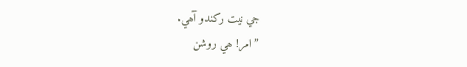جي نيت رکندو آھي.
”امر! ھي روشن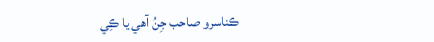ڪناسرو صاحب جِنُ آھي يا ڪِي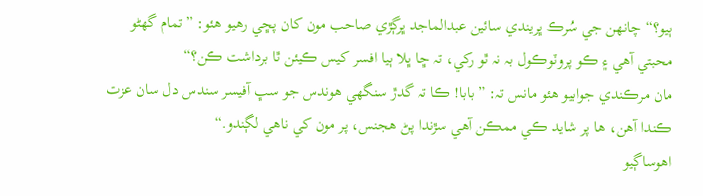ٻيو؟“ چانھن جي سُرڪ ڀريندي سائين عبدالماجد ڀرڳڙي صاحب مون کان پڇي رھيو ھئو: ”تمام گهڻو محبتي آھي ۽ ڪو پروٽوڪول بہ نہ ٿو رکي، تہ ڇا ڀلا ٻيا افسر کيس ڪيئن ٿا برداشت ڪن؟“
مان مرڪندي جوابيو ھئو مانس تہ: ”بابا! ڪا تہ گدڙ سنگهي ھوندس جو سڀ آفيسر سندس دل سان عزت ڪندا آھن، ھا پر شايد ڪي ممڪن آھي سڙندا پڻ ھجنس، پر مون کي ناھي لڳندو.“
اھوساڳيو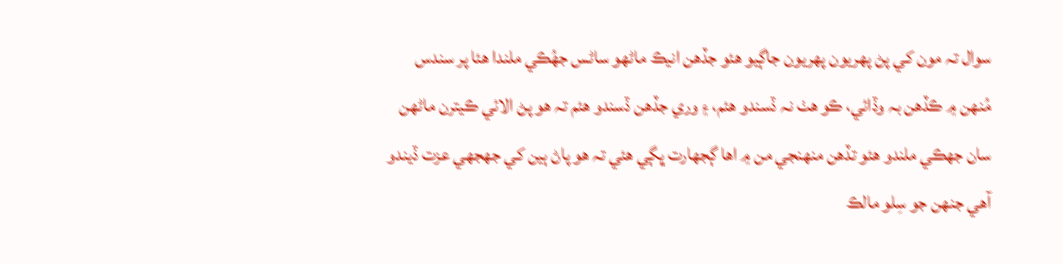سوال تہ مون کي پڻ پھريون پھريون جاڳيو ھئو جڏھن انيڪ ماڻهو ساڻس جهُڪي ملندا ھئا پر سندس مُنھن ۾ ڪڏھن بہ وڏائي، ڪو ھٺ نہ ڏسندو ھئم، ۽ وري جڏھن ڏسندو ھئم تہ ھو پڻ الائي ڪيترن ماڻهن سان جهڪي ملندو ھئو تڏھن منھنجي من ۾ اھا ڳجهارت ڀڳي ھئي تہ ھو پاڻ ٻين کي جهجهي عزت ڏيندو آھي جنھن جو سِلو مالڪ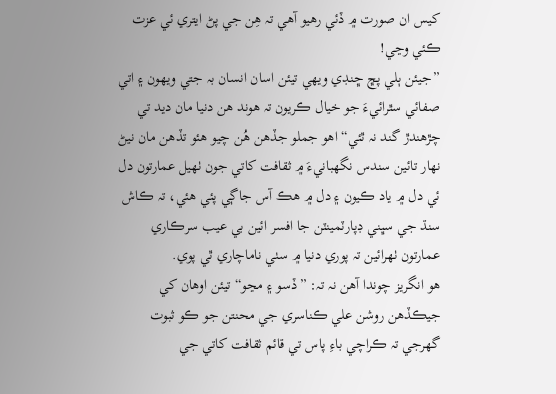کيس ان صورت ۾ ڏئي رھيو آھي تہ ھِن جي پڻ ايتري ئي عزت ڪئي وڃي!
”جيئن ٻلي پڇ ڇنڊي ويھي تيئن اسان انسان بہ جتي ويھون ۽ اتي صفائي سٿرائيءَ جو خيال ڪريون تہ ھوند ھن دنيا مان ديد تي چڙھندڙ گند نہ ٿئي“ اھو جملو جڏھن ھُن چيو ھئو تڏھن مان نيڻ نھار تائين سندس نگھبانيءَ ۾ ثقافت کاتي جون ٺھيل عمارتون دل ئي دل ۾ ياد ڪيون ۽ دل ۾ ھڪ آس جاڳي پئي ھئي، تہ ڪاش سنڌ جي سڀني ڊپارٽمينٽن جا افسر ائين بي عيب سرڪاري عمارتون ٺھرائين تہ پوري دنيا ۾ سٺي ناماچاري ٿي پوي.
ھو انگريز چوندا آھن نہ تہ: ”ڏسو ۽ مڃو“ تيئن اوھان کي جيڪڏھن روشن علي ڪناسري جي محنتن جو ڪو ثبوت گهرجي تہ ڪراچي باءِ پاس تي قائم ثقافت کاتي جي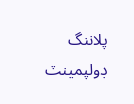پلاننگ ڊولپمينٽ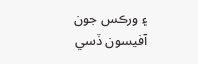۽ ورڪس جون آفيسون ڏسي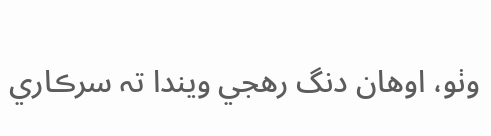وٺو، اوھان دنگ رھجي ويندا تہ سرڪاري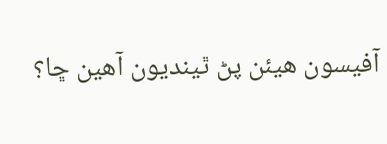آفيسون ھيئن پڻ ٿينديون آھين ڇا؟